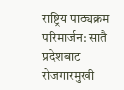राष्ट्रिय पाठ्यक्रम परिमार्जन: सातै प्रदेशबाट रोजगारमुखी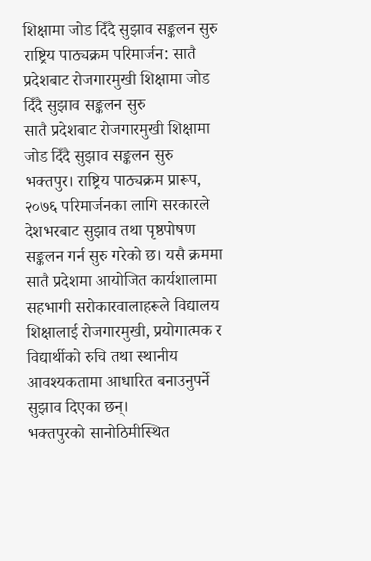शिक्षामा जोड दिँदै सुझाव सङ्कलन सुरु
राष्ट्रिय पाठ्यक्रम परिमार्जन: सातै प्रदेशबाट रोजगारमुखी शिक्षामा जोड दिँदै सुझाव सङ्कलन सुरु
सातै प्रदेशबाट रोजगारमुखी शिक्षामा जोड दिँदै सुझाव सङ्कलन सुरु
भक्तपुर। राष्ट्रिय पाठ्यक्रम प्रारूप, २०७६ परिमार्जनका लागि सरकारले देशभरबाट सुझाव तथा पृष्ठपोषण सङ्कलन गर्न सुरु गरेको छ। यसै क्रममा सातै प्रदेशमा आयोजित कार्यशालामा सहभागी सरोकारवालाहरूले विद्यालय शिक्षालाई रोजगारमुखी, प्रयोगात्मक र विद्यार्थीको रुचि तथा स्थानीय आवश्यकतामा आधारित बनाउनुपर्ने सुझाव दिएका छन्।
भक्तपुरको सानोठिमीस्थित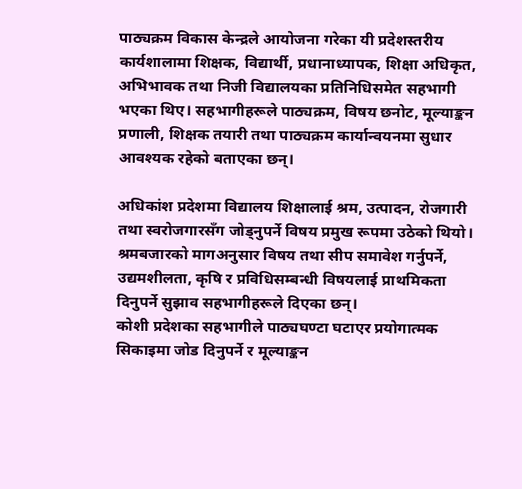पाठ्यक्रम विकास केन्द्रले आयोजना गरेका यी प्रदेशस्तरीय कार्यशालामा शिक्षक, विद्यार्थी, प्रधानाध्यापक, शिक्षा अधिकृत, अभिभावक तथा निजी विद्यालयका प्रतिनिधिसमेत सहभागी भएका थिए। सहभागीहरूले पाठ्यक्रम, विषय छनोट, मूल्याङ्कन प्रणाली, शिक्षक तयारी तथा पाठ्यक्रम कार्यान्वयनमा सुधार आवश्यक रहेको बताएका छन्।

अधिकांश प्रदेशमा विद्यालय शिक्षालाई श्रम, उत्पादन, रोजगारी तथा स्वरोजगारसँग जोड्नुपर्ने विषय प्रमुख रूपमा उठेको थियो। श्रमबजारको मागअनुसार विषय तथा सीप समावेश गर्नुपर्ने, उद्यमशीलता, कृषि र प्रविधिसम्बन्धी विषयलाई प्राथमिकता दिनुपर्ने सुझाव सहभागीहरूले दिएका छन्।
कोशी प्रदेशका सहभागीले पाठ्यघण्टा घटाएर प्रयोगात्मक सिकाइमा जोड दिनुपर्ने र मूल्याङ्कन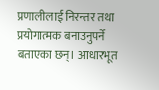प्रणालीलाई निरन्तर तथा प्रयोगात्मक बनाउनुपर्ने बताएका छन्। आधारभूत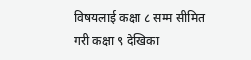विषयलाई कक्षा ८ सम्म सीमित गरी कक्षा ९ देखिका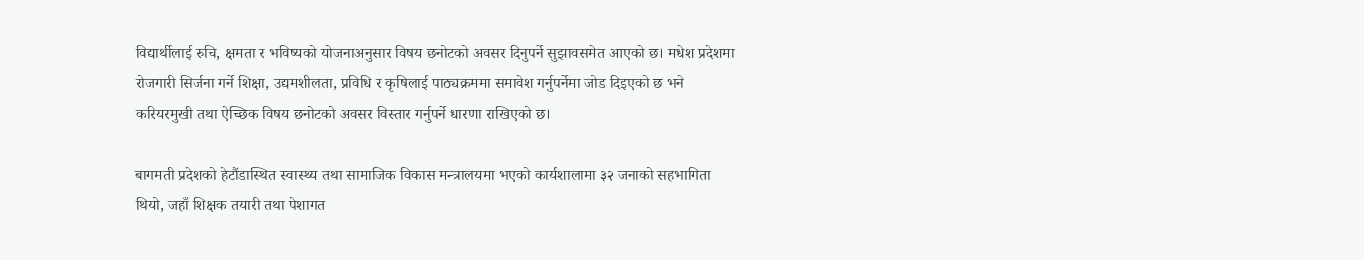विद्यार्थीलाई रुचि, क्षमता र भविष्यको योजनाअनुसार विषय छनोटको अवसर दिनुपर्ने सुझावसमेत आएको छ। मधेश प्रदेशमा रोजगारी सिर्जना गर्ने शिक्षा, उद्यमशीलता, प्रविधि र कृषिलाई पाठ्यक्रममा समावेश गर्नुपर्नेमा जोड दिइएको छ भने करियरमुखी तथा ऐच्छिक विषय छनोटको अवसर विस्तार गर्नुपर्ने धारणा राखिएको छ।

बागमती प्रदेशको हेटौंडास्थित स्वास्थ्य तथा सामाजिक विकास मन्त्रालयमा भएको कार्यशालामा ३२ जनाको सहभागिता थियो, जहाँ शिक्षक तयारी तथा पेशागत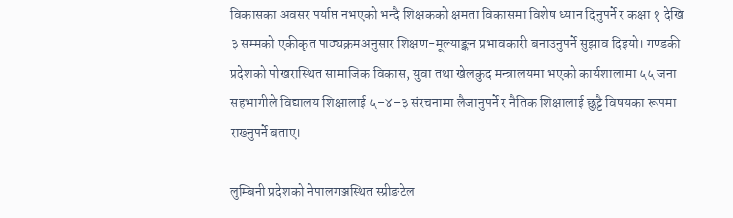विकासका अवसर पर्याप्त नभएको भन्दै शिक्षकको क्षमता विकासमा विशेष ध्यान दिनुपर्ने र कक्षा १ देखि ३ सम्मको एकीकृत पाठ्यक्रमअनुसार शिक्षण-मूल्याङ्कन प्रभावकारी बनाउनुपर्ने सुझाव दिइयो। गण्डकी प्रदेशको पोखरास्थित सामाजिक विकास, युवा तथा खेलकुद मन्त्रालयमा भएको कार्यशालामा ५५ जना सहभागीले विद्यालय शिक्षालाई ५–४–३ संरचनामा लैजानुपर्ने र नैतिक शिक्षालाई छुट्टै विषयका रूपमा राख्नुपर्ने बताए।

लुम्बिनी प्रदेशको नेपालगञ्जस्थित स्प्रीङटेल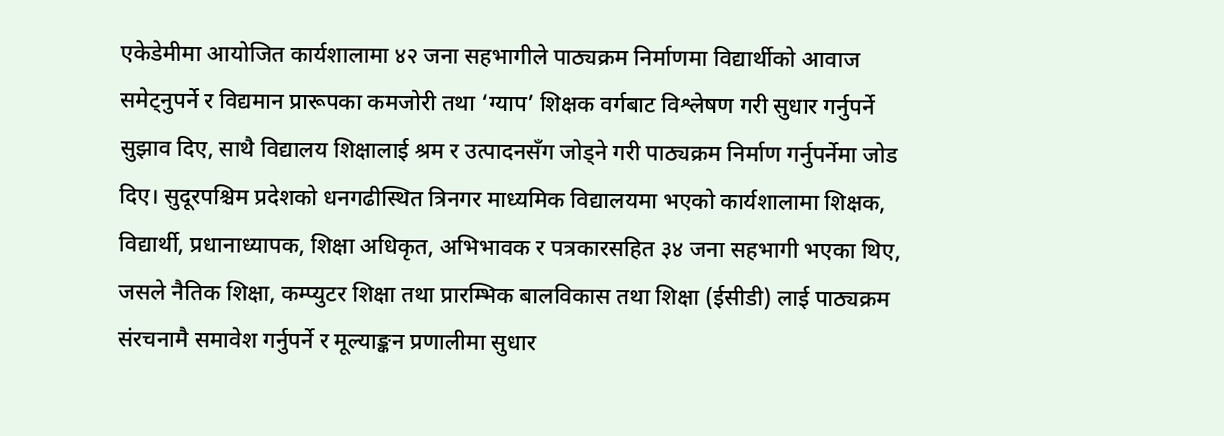एकेडेमीमा आयोजित कार्यशालामा ४२ जना सहभागीले पाठ्यक्रम निर्माणमा विद्यार्थीको आवाज समेट्नुपर्ने र विद्यमान प्रारूपका कमजोरी तथा ‘ग्याप’ शिक्षक वर्गबाट विश्लेषण गरी सुधार गर्नुपर्ने सुझाव दिए, साथै विद्यालय शिक्षालाई श्रम र उत्पादनसँग जोड्ने गरी पाठ्यक्रम निर्माण गर्नुपर्नेमा जोड दिए। सुदूरपश्चिम प्रदेशको धनगढीस्थित त्रिनगर माध्यमिक विद्यालयमा भएको कार्यशालामा शिक्षक, विद्यार्थी, प्रधानाध्यापक, शिक्षा अधिकृत, अभिभावक र पत्रकारसहित ३४ जना सहभागी भएका थिए, जसले नैतिक शिक्षा, कम्प्युटर शिक्षा तथा प्रारम्भिक बालविकास तथा शिक्षा (ईसीडी) लाई पाठ्यक्रम संरचनामै समावेश गर्नुपर्ने र मूल्याङ्कन प्रणालीमा सुधार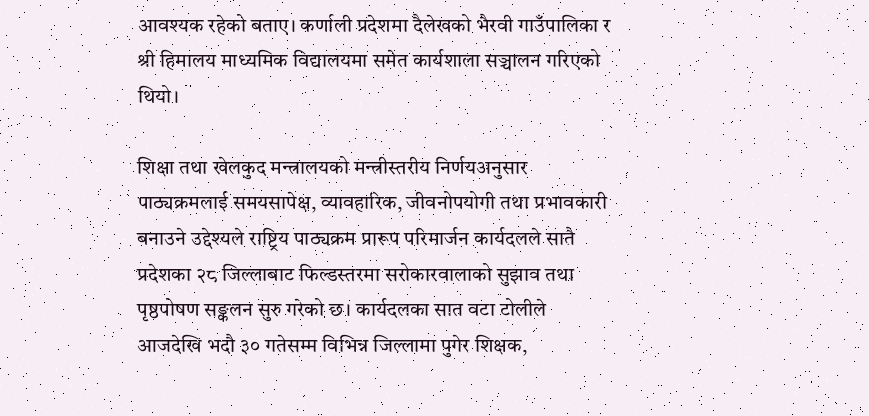आवश्यक रहेको बताए। कर्णाली प्रदेशमा दैलेखको भैरवी गाउँपालिका र श्री हिमालय माध्यमिक विद्यालयमा समेत कार्यशाला सञ्चालन गरिएको थियो।

शिक्षा तथा खेलकुद मन्त्रालयको मन्त्रीस्तरीय निर्णयअनुसार पाठ्यक्रमलाई समयसापेक्ष, व्यावहारिक, जीवनोपयोगी तथा प्रभावकारी बनाउने उद्देश्यले राष्ट्रिय पाठ्यक्रम प्रारूप परिमार्जन कार्यदलले सातै प्रदेशका २८ जिल्लाबाट फिल्डस्तरमा सरोकारवालाको सुझाव तथा पृष्ठपोषण सङ्कलन सुरु गरेको छ। कार्यदलका सात वटा टोलीले आजदेखि भदौ ३० गतेसम्म विभिन्न जिल्लामा पुगेर शिक्षक,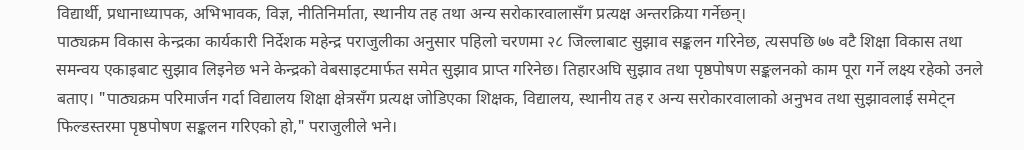विद्यार्थी, प्रधानाध्यापक, अभिभावक, विज्ञ, नीतिनिर्माता, स्थानीय तह तथा अन्य सरोकारवालासँग प्रत्यक्ष अन्तरक्रिया गर्नेछन्।
पाठ्यक्रम विकास केन्द्रका कार्यकारी निर्देशक महेन्द्र पराजुलीका अनुसार पहिलो चरणमा २८ जिल्लाबाट सुझाव सङ्कलन गरिनेछ, त्यसपछि ७७ वटै शिक्षा विकास तथा समन्वय एकाइबाट सुझाव लिइनेछ भने केन्द्रको वेबसाइटमार्फत समेत सुझाव प्राप्त गरिनेछ। तिहारअघि सुझाव तथा पृष्ठपोषण सङ्कलनको काम पूरा गर्ने लक्ष्य रहेको उनले बताए। "पाठ्यक्रम परिमार्जन गर्दा विद्यालय शिक्षा क्षेत्रसँग प्रत्यक्ष जोडिएका शिक्षक, विद्यालय, स्थानीय तह र अन्य सरोकारवालाको अनुभव तथा सुझावलाई समेट्न फिल्डस्तरमा पृष्ठपोषण सङ्कलन गरिएको हो," पराजुलीले भने।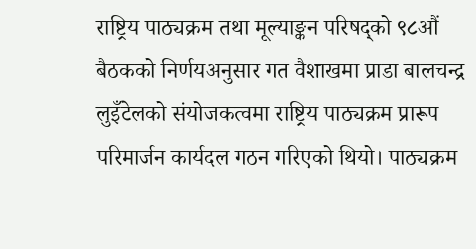राष्ट्रिय पाठ्यक्रम तथा मूल्याङ्कन परिषद्को ९८औं बैठकको निर्णयअनुसार गत वैशाखमा प्राडा बालचन्द्र लुइँटेलको संयोजकत्वमा राष्ट्रिय पाठ्यक्रम प्रारूप परिमार्जन कार्यदल गठन गरिएको थियो। पाठ्यक्रम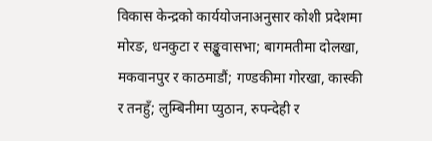विकास केन्द्रको कार्ययोजनाअनुसार कोशी प्रदेशमा मोरङ, धनकुटा र सङ्खुवासभा; बागमतीमा दोलखा, मकवानपुर र काठमाडौं; गण्डकीमा गोरखा, कास्की र तनहुँ; लुम्बिनीमा प्युठान, रुपन्देही र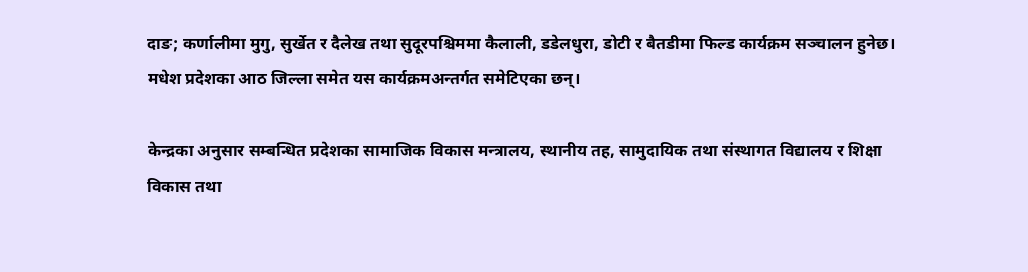दाङ; कर्णालीमा मुगु, सुर्खेत र दैलेख तथा सुदूरपश्चिममा कैलाली, डडेलधुरा, डोटी र बैतडीमा फिल्ड कार्यक्रम सञ्चालन हुनेछ। मधेश प्रदेशका आठ जिल्ला समेत यस कार्यक्रमअन्तर्गत समेटिएका छन्।

केन्द्रका अनुसार सम्बन्धित प्रदेशका सामाजिक विकास मन्त्रालय, स्थानीय तह, सामुदायिक तथा संस्थागत विद्यालय र शिक्षा विकास तथा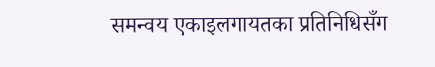समन्वय एकाइलगायतका प्रतिनिधिसँग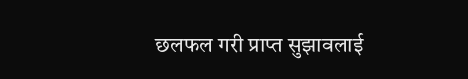छलफल गरी प्राप्त सुझावलाई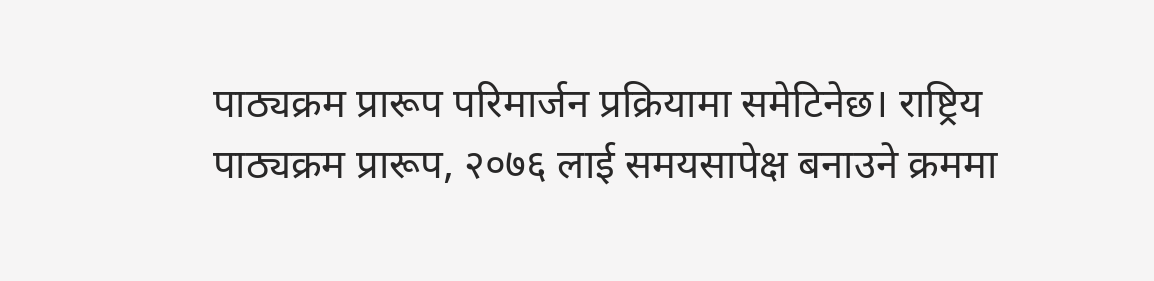पाठ्यक्रम प्रारूप परिमार्जन प्रक्रियामा समेटिनेछ। राष्ट्रिय पाठ्यक्रम प्रारूप, २०७६ लाई समयसापेक्ष बनाउने क्रममा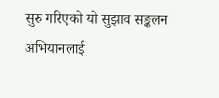सुरु गरिएको यो सुझाव सङ्कलन अभियानलाई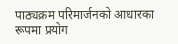पाठ्यक्रम परिमार्जनको आधारका रूपमा प्रयोग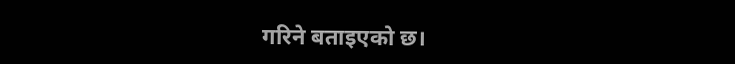गरिने बताइएको छ।